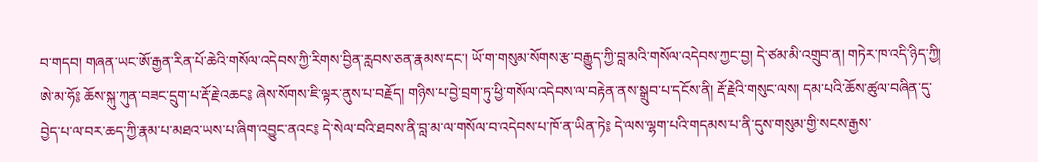བ་གདབ། གཞན་ཡང་ཨོ་རྒྱན་རིན་པོ་ཆེའི་གསོལ་འདེབས་ཀྱི་རིགས་བྱིན་རླབས་ཅན་རྣམས་དང་། ཡོ་ག་གསུམ་སོགས་རྩ་བརྒྱུད་ཀྱི་བླ་མའི་གསོལ་འདེབས་ཀྱང་བྱ། དེ་ཙམ་མི་འགྲུབ་ན། གཏེར་ཁ་འདི་ཉིད་ཀྱི། ཨེ་མ་ཧོ༔ ཆོས་སྐུ་ཀུན་བཟང་དྲུག་པ་རྡོ་རྗེ་འཆང༔ ཞེས་སོགས་ཇི་ལྟར་ནུས་པ་བརྗོད། གཉིས་པ་བྱེ་བྲག་ཏུ་ཕྱི་གསོལ་འདེབས་ལ་བརྟེན་ནས་སྒྲུབ་པ་དངོས་ནི། རྡོ་རྗེའི་གསུང་ལས། དམ་པའི་ཆོས་ཚུལ་བཞིན་དུ་བྱེད་པ་ལ་བར་ཆད་ཀྱི་རྣམ་པ་མཐའ་ཡས་པ་ཞིག་འབྱུང་ནའང༔ དེ་སེལ་བའི་ཐབས་ནི་བླ་མ་ལ་གསོལ་བ་འདེབས་པ་ཁོ་ན་ཡིན་ཏེ༔ དེ་ལས་ལྷག་པའི་གདམས་པ་ནི་དུས་གསུམ་གྱི་སངས་རྒྱས་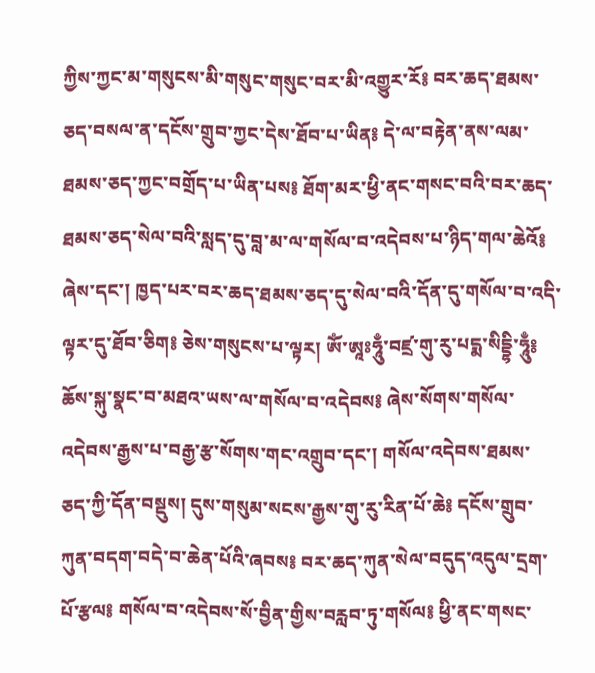ཀྱིས་ཀྱང་མ་གསུངས་མི་གསུང་གསུང་བར་མི་འགྱུར་རོ༔ བར་ཆད་ཐམས་ཅད་བསལ་ན་དངོས་གྲུབ་ཀྱང་དེས་ཐོབ་པ་ཡིན༔ དེ་ལ་བརྟེན་ནས་ལམ་ཐམས་ཅད་ཀྱང་བགྲོད་པ་ཡིན་པས༔ ཐོག་མར་ཕྱི་ནང་གསང་བའི་བར་ཆད་ཐམས་ཅད་སེལ་བའི་སླད་དུ་བླ་མ་ལ་གསོལ་བ་འདེབས་པ་ཉིད་གལ་ཆེའོ༔ ཞེས་དང་། ཁྱད་པར་བར་ཆད་ཐམས་ཅད་དུ་སེལ་བའི་དོན་དུ་གསོལ་བ་འདི་ལྟར་དུ་ཐོབ་ཅིག༔ ཅེས་གསུངས་པ་ལྟར། ཨོཾ་ཨཱཿཧཱུྃ་བཛྲ་གུ་རུ་པདྨ་སིདྡྷི་ཧཱུྃ༔ ཆོས་སྐུ་སྣང་བ་མཐའ་ཡས་ལ་གསོལ་བ་འདེབས༔ ཞེས་སོགས་གསོལ་འདེབས་རྒྱས་པ་བརྒྱ་རྩ་སོགས་གང་འགྲུབ་དང་། གསོལ་འདེབས་ཐམས་ཅད་ཀྱི་དོན་བསྡུས། དུས་གསུམ་སངས་རྒྱས་གུ་རུ་རིན་པོ་ཆེ༔ དངོས་གྲུབ་ཀུན་བདག་བདེ་བ་ཆེན་པོའི་ཞབས༔ བར་ཆད་ཀུན་སེལ་བདུད་འདུལ་དྲག་པོ་རྩལ༔ གསོལ་བ་འདེབས་སོ་བྱིན་གྱིས་བརླབ་ཏུ་གསོལ༔ ཕྱི་ནང་གསང་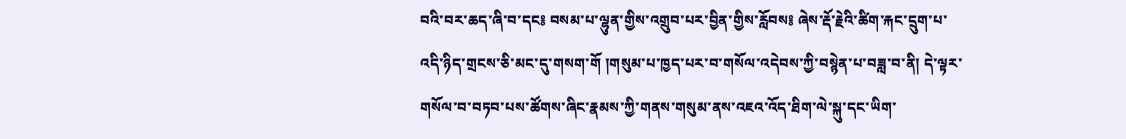བའི་བར་ཆད་ཞི་བ་དང༔ བསམ་པ་ལྷུན་གྱིས་འགྲུབ་པར་བྱིན་གྱིས་རློབས༔ ཞེས་རྡོ་རྗེའི་ཚིག་རྐང་དྲུག་པ་འདི་ཉིད་གྲངས་ཅི་མང་དུ་གསག་གོ །གསུམ་པ་ཁྱད་པར་བ་གསོལ་འདེབས་ཀྱི་བསྙེན་པ་བཟླ་བ་ནི། དེ་ལྟར་གསོལ་བ་བཏབ་པས་ཚོགས་ཞིང་རྣམས་ཀྱི་གནས་གསུམ་ནས་འཇའ་འོད་ཐིག་ལེ་སྐུ་དང་ཡིག་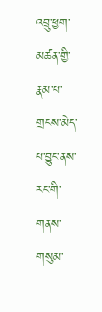འབྲུ་ཕྱག་མཚན་གྱི་རྣམ་པ་གྲངས་མེད་པ་བྱུང་ནས་རང་གི་གནས་གསུམ་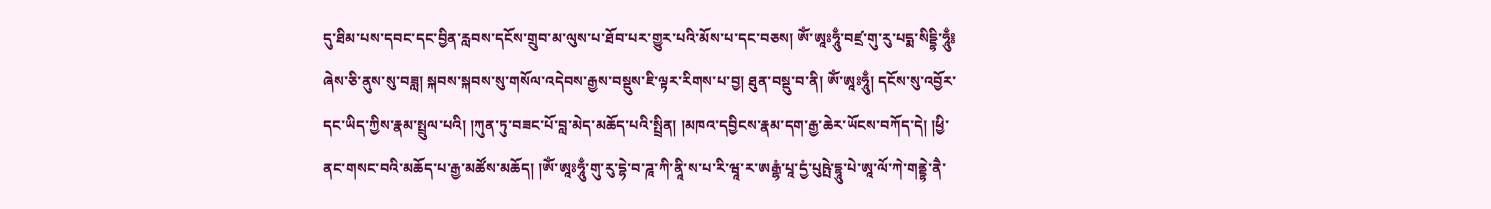དུ་ཐིམ་པས་དབང་དང་བྱིན་རླབས་དངོས་གྲུབ་མ་ལུས་པ་ཐོབ་པར་གྱུར་པའི་མོས་པ་དང་བཅས། ཨོཾ་ཨཱཿཧཱུྃ་བཛྲ་གུ་རུ་པདྨ་སིདྡྷི་ཧཱུྃ༔ ཞེས་ཅི་ནུས་སུ་བཟླ། སྐབས་སྐབས་སུ་གསོལ་འདེབས་རྒྱས་བསྡུས་ཇི་ལྟར་རིགས་པ་བྱ། ཐུན་བསྡུ་བ་ནི། ཨོཾ་ཨཱཿཧཱུྃ། དངོས་སུ་འབྱོར་དང་ཡིད་ཀྱིས་རྣམ་སྤྲུལ་པའི། །ཀུན་ཏུ་བཟང་པོ་བླ་མེད་མཆོད་པའི་སྤྲིན། །མཁའ་དབྱིངས་རྣམ་དག་རྒྱ་ཆེར་ཡོངས་བཀོད་དེ། །ཕྱི་ནང་གསང་བའི་མཆོད་པ་རྒྱ་མཚོས་མཆོད། །ཨོཾ་ཨཱཿཧཱུྃ་གུ་རུ་དྷེ་བ་ཌཱ་ཀི་ནཱི་ས་པ་རི་ཝཱ་ར་ཨརྒྷཾ་པཱ་དྱཾ་པུཥྤེ་དྷཱུ་པེ་ཨཱ་ལོ་ཀེ་གནྡྷེ་ནཻ་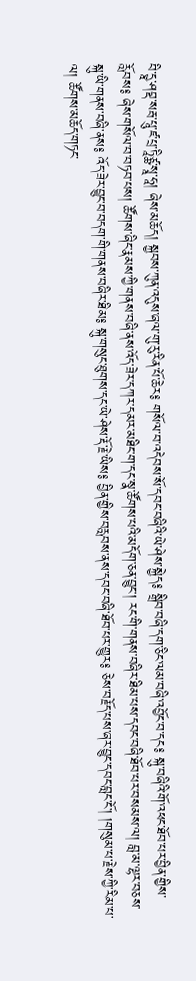བི་དྱཱ་ཤབྡ་སརྦ་པཱུ་ཛ་པྲ་ཏཱིཙྪ་སྭཱ་ཧཱ། ཞེས་མཆོད། སྐྱབས་ཀུན་འདུས་ཞལ་གུ་རུ་རིན་པོ་ཆེར༔ གསོལ་བ་འདེབས་སོ་དབང་བཞིའི་ཡེ་ཤེས་སྐྱེད༔ སྒྲིབ་བཞི་དག་ཅིང་ལམ་བཞི་འབྱོང་བ་དང༔ སྐུ་བཞིའི་གོ་འཕང་ཐོབ་པར་བྱིན་གྱིས་རློབས༔ ཞེས་གསོལ་བ་བཏབ་པས། ཚོགས་ཞིང་རྣམས་ཀྱི་གནས་བཞི་ནས་འོད་ཟེར་དཀར་དམར་མཐིང་ག་དང་སྣ་ཚོགས་པའི་མདོག་ཅན་བྱུང་། རང་གི་གནས་བཞིར་ཐིམ་པས་དབང་བཞི་ཐོབ་པར་བསམས་ལ། བླ་མ་ལྷར་བཅས་སྐུ་ཡི་གནས་བཞི་ནས༔ འོད་ཟེར་བྱུང་བ་བདག་གི་གནས་བཞིར་ཐིམ༔ སྐུ་གསུང་ཐུགས་དང་ཡེ་ཤེས་རྡོ་རྗེ་ཡིས༔ བྱིན་གྱིས་བརླབས་ནས་དབང་བཞི་ཐོབ་པར་གྱུར༔ ཅེས་བརྗོད་པས་ཞར་བྱུང་དབང་བླང་ངོ་། །གསུམ་པ་རྗེས་ཀྱི་རིམ་པ་ལ། ཚོགས་མཆོད་གཏང་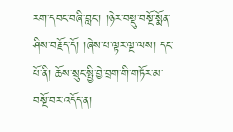རག་དབང་བཞི་བླང་། །ཉེར་བསྡུ་བསྔོ་སྨོན་ཤིས་བརྗོད་དོ། །ཞེས་པ་ལྟར་ལྔ་ལས། དང་པོ་ནི། ཆོས་སྲུང་སྤྱི་བྱེ་བྲག་གི་གཏོར་མ་བསྔོ་བར་འདོད་ན།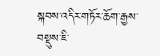སྐབས་འདིར་གཏོར་ཆོག་རྒྱས་བསྡུས་ཇི་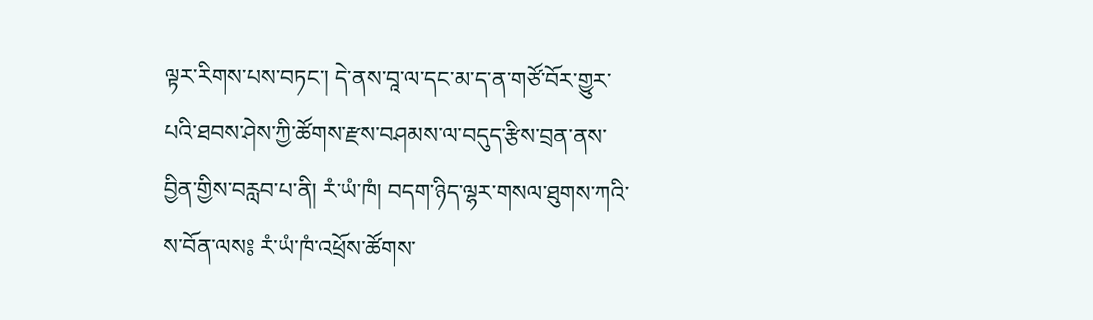ལྟར་རིགས་པས་བཏང་། དེ་ནས་བཱ་ལ་དང་མ་ད་ན་གཙོ་བོར་གྱུར་པའི་ཐབས་ཤེས་ཀྱི་ཚོགས་རྫས་བཤམས་ལ་བདུད་རྩིས་བྲན་ནས་བྱིན་གྱིས་བརླབ་པ་ནི། རཾ་ཡཾ་ཁཾ། བདག་ཉིད་ལྷར་གསལ་ཐུགས་ཀའི་ས་བོན་ལས༔ རཾ་ཡཾ་ཁཾ་འཕྲོས་ཚོགས་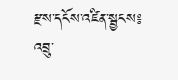རྫས་དངོས་འཛིན་སྦྱངས༔ འབྲུ་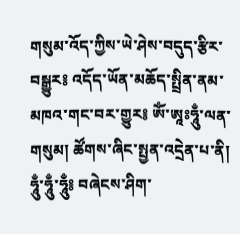གསུམ་འོད་ཀྱིས་ཡེ་ཤེས་བདུད་རྩིར་བསྒྱུར༔ འདོད་ཡོན་མཆོད་སྤྲིན་ནམ་མཁའ་གང་བར་གྱུར༔ ཨོཾ་ཨཱཿཧཱུྃ་ལན་གསུམ། ཚོགས་ཞིང་སྤྱན་འདྲེན་པ་ནི། ཧཱུྃ་ཧཱུྃ་ཧཱུྃ༔ བཞེངས་ཤིག་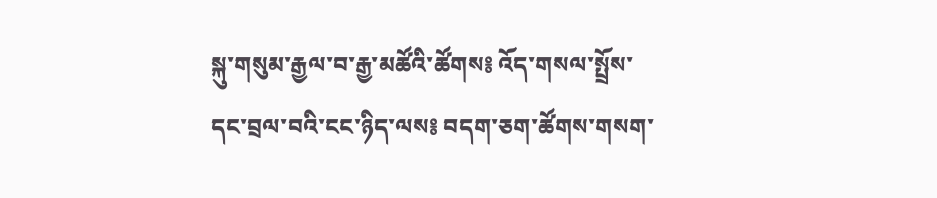སྐུ་གསུམ་རྒྱལ་བ་རྒྱ་མཚོའི་ཚོགས༔ འོད་གསལ་སྤྲོས་དང་བྲལ་བའི་ངང་ཉིད་ལས༔ བདག་ཅག་ཚོགས་གསག་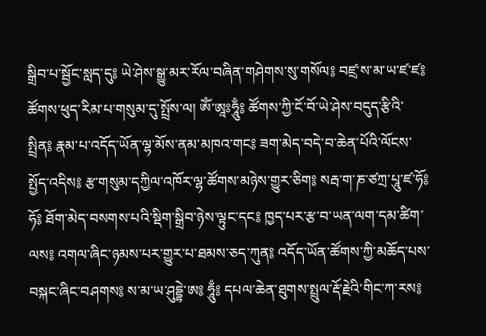སྒྲིབ་པ་སྦྱོང་སླད་དུ༔ ཡེ་ཤེས་སྒྱུ་མར་རོལ་བཞིན་གཤེགས་སུ་གསོལ༔ བཛྲ་ས་མ་ཡ་ཛ་ཛ༔ ཚོགས་ཕུད་རིམ་པ་གསུམ་དུ་སྤྲོས་ལ། ཨོཾ་ཨཱཿཧཱུྃ༔ ཚོགས་ཀྱི་ངོ་བོ་ཡེ་ཤེས་བདུད་རྩིའི་སྤྲིན༔ རྣམ་པ་འདོད་ཡོན་ལྷ་མོས་ནམ་མཁའ་གང༔ ཟག་མེད་བདེ་བ་ཆེན་པོའི་ལོངས་སྤྱོད་འདིས༔ རྩ་གསུམ་དཀྱིལ་འཁོར་ལྷ་ཚོགས་མཉེས་གྱུར་ཅིག༔ སརྦ་ག་ཎ་ཙཀྲ་པཱུ་ཛ་ཧོ༔ ཧོ༔ ཐོག་མེད་བསགས་པའི་སྡིག་སྒྲིབ་ཉེས་ལྟུང་དང༔ ཁྱད་པར་རྩ་བ་ཡན་ལག་དམ་ཚིག་ལས༔ འགལ་ཞིང་ཉམས་པར་གྱུར་པ་ཐམས་ཅད་ཀུན༔ འདོད་ཡོན་ཚོགས་ཀྱི་མཆོད་པས་བསྐང་ཞིང་བཤགས༔ ས་མ་ཡ་ཤུདྡྷེ་ཨ༔ ཧཱུྃ༔ དཔལ་ཆེན་ཐུགས་སྤྲུལ་རྡོ་རྗེའི་གིང་ཀ་རས༔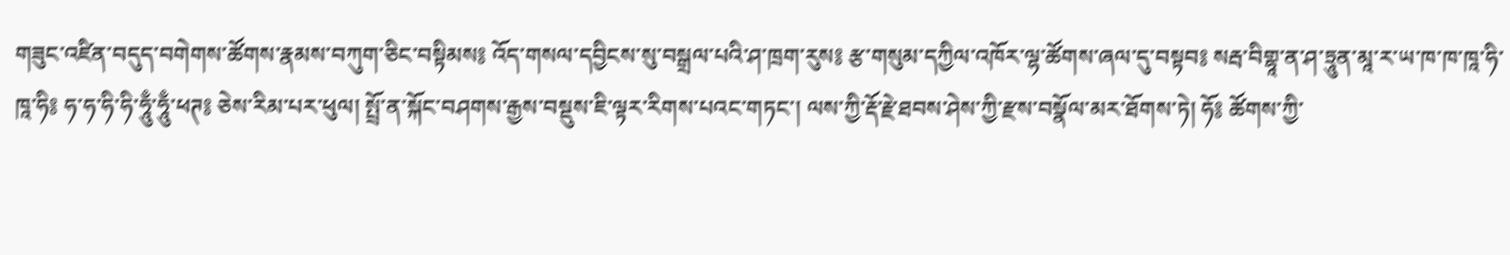གཟུང་འཛིན་བདུད་བགེགས་ཚོགས་རྣམས་བཀུག་ཅིང་བསྟིམས༔ འོད་གསལ་དབྱིངས་སུ་བསྒྲལ་པའི་ཤ་ཁྲག་རུས༔ རྩ་གསུམ་དཀྱིལ་འཁོར་ལྷ་ཚོགས་ཞལ་དུ་བསྟབ༔ སརྦ་བིགྷཱ་ན་ཤ་ཏྲཱུན་མཱ་ར་ཡ་ཁ་ཁ་ཁཱ་ཧི་ཁཱ་ཧི༔ ཧ་ཧ་ཧི་ཧི་ཧཱུྃ་ཧཱུྃ་ཕཊ༔ ཅེས་རིམ་པར་ཕུལ། སྤྲོ་ན་སྐོང་བཤགས་རྒྱས་བསྡུས་ཇི་ལྟར་རིགས་པའང་གཏང་། ལས་ཀྱི་རྡོ་རྗེ་ཐབས་ཤེས་ཀྱི་རྫས་བསྣོལ་མར་ཐོགས་ཏེ། ཧོ༔ ཚོགས་ཀྱི་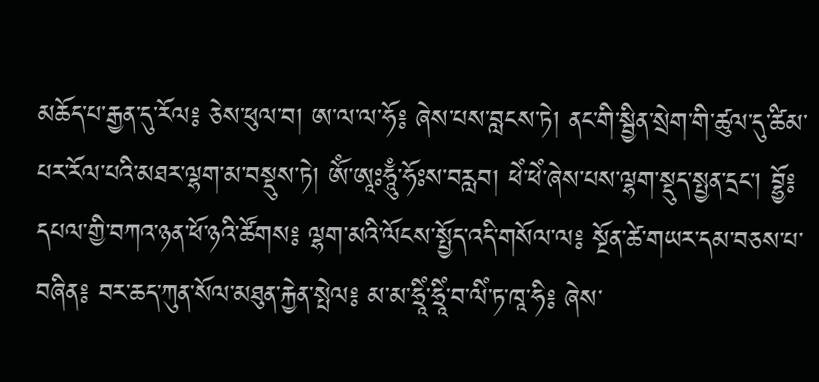མཆོད་པ་རྒྱན་དུ་རོལ༔ ཅེས་ཕུལ་བ། ཨ་ལ་ལ་ཧོ༔ ཞེས་པས་བླངས་ཏེ། ནང་གི་སྦྱིན་སྲེག་གི་ཚུལ་དུ་ཚིམ་པར་རོལ་པའི་མཐར་ལྷག་མ་བསྡུས་ཏེ། ཨོཾ་ཨཱཿཧཱུྃ་ཧོཿས་བརླབ། ཕེཾ་ཕེཾ་ཞེས་པས་ལྷག་སྡུད་སྤྱན་དྲང་། བྷྱོ༔ དཔལ་གྱི་བཀའ་ཉན་ཕོ་ཉའི་ཚོགས༔ ལྷག་མའི་ལོངས་སྤྱོད་འདི་གསོལ་ལ༔ སྔོན་ཚེ་གཡར་དམ་བཅས་པ་བཞིན༔ བར་ཆད་ཀུན་སོལ་མཐུན་རྐྱེན་སྤེལ༔ མ་མ་ཧྲཱིཾ་ཧྲཱིཾ་བ་ལིཾ་ཏ་ཁཱ་ཧི༔ ཞེས་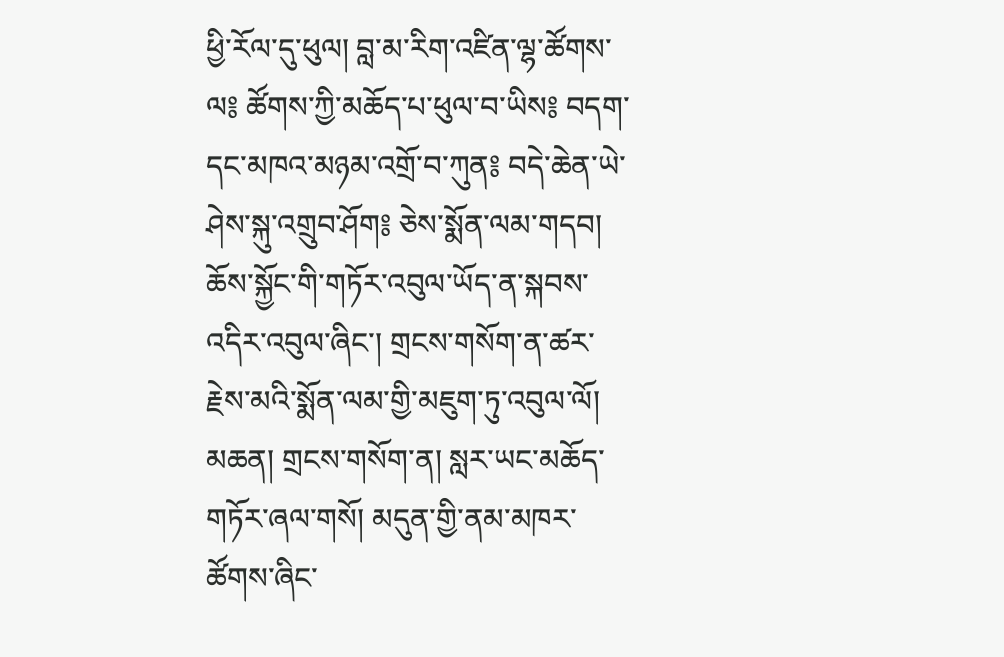ཕྱི་རོལ་དུ་ཕུལ། བླ་མ་རིག་འཛིན་ལྷ་ཚོགས་ལ༔ ཚོགས་ཀྱི་མཆོད་པ་ཕུལ་བ་ཡིས༔ བདག་དང་མཁའ་མཉམ་འགྲོ་བ་ཀུན༔ བདེ་ཆེན་ཡེ་ཤེས་སྐུ་འགྲུབ་ཤོག༔ ཅེས་སྨོན་ལམ་གདབ། ཆོས་སྐྱོང་གི་གཏོར་འབུལ་ཡོད་ན་སྐབས་འདིར་འབུལ་ཞིང་། གྲངས་གསོག་ན་ཚར་རྗེས་མའི་སྨོན་ལམ་གྱི་མཇུག་ཏུ་འབུལ་ལོ། མཆན། གྲངས་གསོག་ན། སླར་ཡང་མཆོད་གཏོར་ཞལ་གསོ། མདུན་གྱི་ནམ་མཁར་ཚོགས་ཞིང་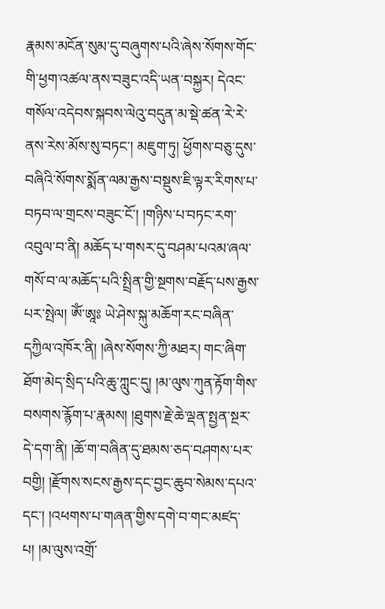རྣམས་མངོན་སུམ་དུ་བཞུགས་པའི་ཞེས་སོགས་གོང་གི་ཕྱག་འཚལ་ནས་བཟུང་འདི་ཡན་བསྐྱར། དེའང་གསོལ་འདེབས་སྐབས་ལེའུ་བདུན་མ་སྡེ་ཚན་རེ་རེ་ནས་རེས་མོས་སུ་བཏང་། མཇུག་ཏུ། ཕྱོགས་བཅུ་དུས་བཞིའི་སོགས་སྨོན་ལམ་རྒྱས་བསྡུས་ཇི་ལྟར་རིགས་པ་བཏབ་ལ་གྲངས་བཟུང་ངོ་། །གཉིས་པ་བཏང་རག་འབུལ་བ་ནི། མཆོད་པ་གསར་དུ་བཤམ་པའམ་ཞལ་གསོ་བ་ལ་མཆོད་པའི་སྤྲིན་གྱི་སྔགས་བརྗོད་པས་རྒྱས་པར་སྤེལ། ཨོཾ་ཨཱཿ ཡེ་ཤེས་སྐུ་མཆོག་རང་བཞིན་དཀྱིལ་འཁོར་ནི། །ཞེས་སོགས་ཀྱི་མཐར། གང་ཞིག་ཐོག་མེད་སྲིད་པའི་ཆུ་ཀླུང་དུ། །མ་ལུས་ཀུན་རྟོག་གིས་བསགས་རྙོག་པ་རྣམས། །ཐུགས་རྗེ་ཆེ་ལྡན་སྤྱན་སྔར་དེ་དག་ནི། །ཆོ་ག་བཞིན་དུ་ཐམས་ཅད་བཤགས་པར་བགྱི། །རྫོགས་སངས་རྒྱས་དང་བྱང་ཆུབ་སེམས་དཔའ་དང་། །འཕགས་པ་གཞན་གྱིས་དགེ་བ་གང་མཛད་པ། །མ་ལུས་འགྲོ་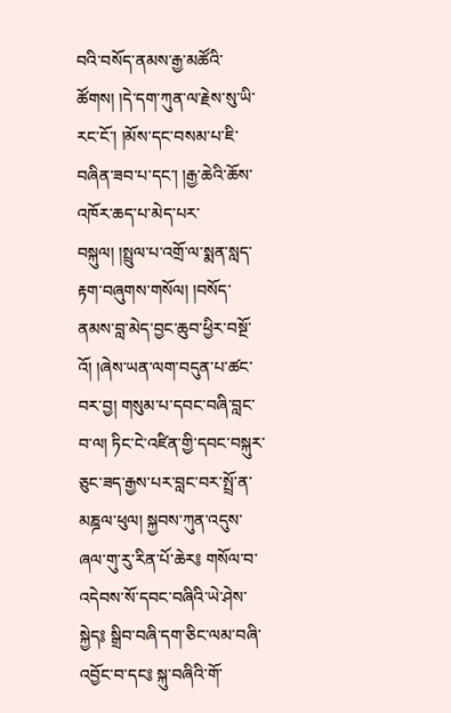བའི་བསོད་ནམས་རྒྱ་མཚོའི་ཚོགས། །དེ་དག་ཀུན་ལ་རྗེས་སུ་ཡི་རང་ངོ་། །མོས་དང་བསམ་པ་ཇི་བཞིན་ཟབ་པ་དང་། །རྒྱ་ཆེའི་ཆོས་འཁོར་ཆད་པ་མེད་པར་བསྐུལ། །སྤྲུལ་པ་འགྲོ་ལ་སྨན་སླད་རྟག་བཞུགས་གསོལ། །བསོད་ནམས་བླ་མེད་བྱང་ཆུབ་ཕྱིར་བསྔོ་འོ། །ཞེས་ཡན་ལག་བདུན་པ་ཚང་བར་བྱ། གསུམ་པ་དབང་བཞི་བླང་བ་ལ། ཏིང་ངེ་འཛིན་གྱི་དབང་བསྐུར་ཅུང་ཟད་རྒྱས་པར་བླང་བར་སྤྲོ་ན་མཎྜལ་ཕུལ། སྐྱབས་ཀུན་འདུས་ཞལ་གུ་རུ་རིན་པོ་ཆེར༔ གསོལ་བ་འདེབས་སོ་དབང་བཞིའི་ཡེ་ཤེས་སྐྱེད༔ སྒྲིབ་བཞི་དག་ཅིང་ལམ་བཞི་འབྱོང་བ་དང༔ སྐུ་བཞིའི་གོ་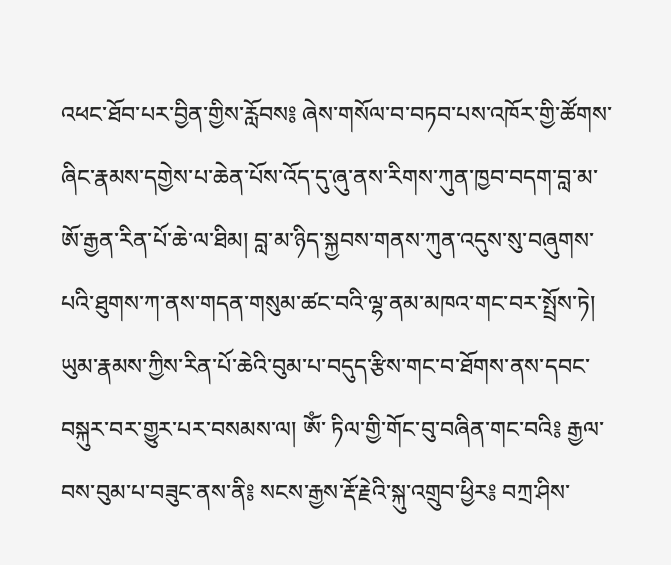འཕང་ཐོབ་པར་བྱིན་གྱིས་རློབས༔ ཞེས་གསོལ་བ་བཏབ་པས་འཁོར་གྱི་ཚོགས་ཞིང་རྣམས་དགྱེས་པ་ཆེན་པོས་འོད་དུ་ཞུ་ནས་རིགས་ཀུན་ཁྱབ་བདག་བླ་མ་ཨོ་རྒྱན་རིན་པོ་ཆེ་ལ་ཐིམ། བླ་མ་ཉིད་སྐྱབས་གནས་ཀུན་འདུས་སུ་བཞུགས་པའི་ཐུགས་ཀ་ནས་གདན་གསུམ་ཚང་བའི་ལྷ་ནམ་མཁའ་གང་བར་སྤྲོས་ཏེ། ཡུམ་རྣམས་ཀྱིས་རིན་པོ་ཆེའི་བུམ་པ་བདུད་རྩིས་གང་བ་ཐོགས་ནས་དབང་བསྐུར་བར་གྱུར་པར་བསམས་ལ། ཨོཾ་ ཏིལ་གྱི་གོང་བུ་བཞིན་གང་བའི༔ རྒྱལ་བས་བུམ་པ་བཟུང་ནས་ནི༔ སངས་རྒྱས་རྡོ་རྗེའི་སྐུ་འགྲུབ་ཕྱིར༔ བཀྲ་ཤིས་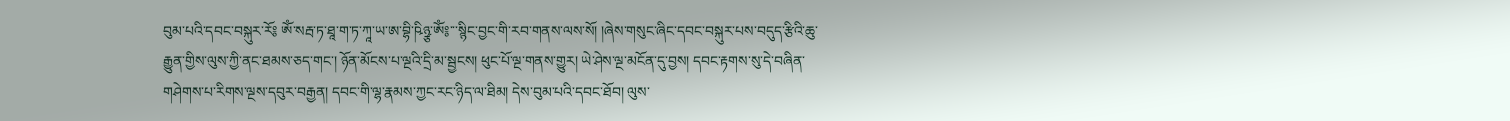བུམ་པའི་དབང་བསྐུར་རོ༔ ཨོཾ་སརྦ་ཏ་ཐཱ་ག་ཏ་ཀཱ་ཡ་ཨ་བྷི་ཥིཉྩ་ཨོཾ༔་་་སྙིང་བྱང་གི་རབ་གནས་ལས་སོ། །ཞེས་གསུང་ཞིང་དབང་བསྐུར་པས་བདུད་རྩིའི་ཆུ་རྒྱུན་གྱིས་ལུས་ཀྱི་ནང་ཐམས་ཅད་གང་། ཉོན་མོངས་པ་ལྔའི་དྲི་མ་སྦྱངས། ཕུང་པོ་ལྔ་གནས་གྱུར། ཡེ་ཤེས་ལྔ་མངོན་དུ་བྱས། དབང་རྟགས་སུ་དེ་བཞིན་གཤེགས་པ་རིགས་ལྔས་དབུར་བརྒྱན། དབང་གི་ལྷ་རྣམས་ཀྱང་རང་ཉིད་ལ་ཐིམ། དེས་བུམ་པའི་དབང་ཐོབ། ལུས་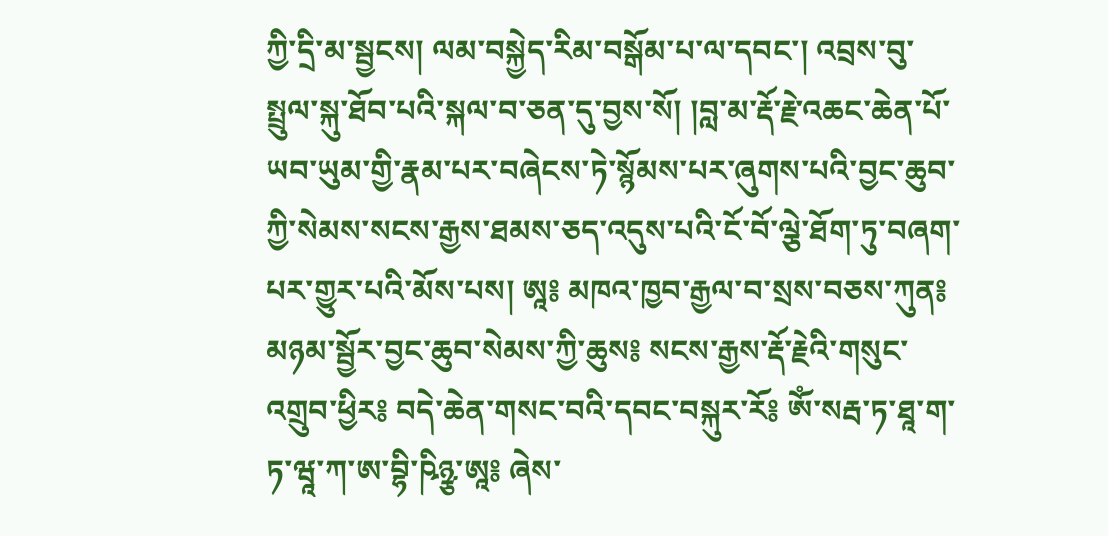ཀྱི་དྲི་མ་སྦྱངས། ལམ་བསྐྱེད་རིམ་བསྒོམ་པ་ལ་དབང་། འབྲས་བུ་སྤྲུལ་སྐུ་ཐོབ་པའི་སྐལ་བ་ཅན་དུ་བྱས་སོ། །བླ་མ་རྡོ་རྗེ་འཆང་ཆེན་པོ་ཡབ་ཡུམ་གྱི་རྣམ་པར་བཞེངས་ཏེ་སྙོམས་པར་ཞུགས་པའི་བྱང་ཆུབ་ཀྱི་སེམས་སངས་རྒྱས་ཐམས་ཅད་འདུས་པའི་ངོ་བོ་ལྕེ་ཐོག་ཏུ་བཞག་པར་གྱུར་པའི་མོས་པས། ཨཱ༔ མཁའ་ཁྱབ་རྒྱལ་བ་སྲས་བཅས་ཀུན༔ མཉམ་སྦྱོར་བྱང་ཆུབ་སེམས་ཀྱི་ཆུས༔ སངས་རྒྱས་རྡོ་རྗེའི་གསུང་འགྲུབ་ཕྱིར༔ བདེ་ཆེན་གསང་བའི་དབང་བསྐུར་རོ༔ ཨོཾ་སརྦ་ཏ་ཐཱ་ག་ཏ་ཝཱ་ཀ་ཨ་བྷི་ཥིཉྩ་ཨཱ༔ ཞེས་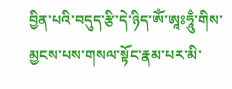བྱིན་པའི་བདུད་རྩི་དེ་ཉིད་ཨོཾ་ཨཱཿཧཱུྃ་གིས་མྱངས་པས་གསལ་སྟོང་རྣམ་པར་མི་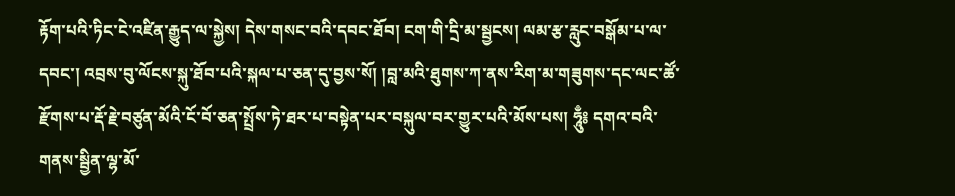རྟོག་པའི་ཏིང་ངེ་འཛིན་རྒྱུད་ལ་སྐྱེས། དེས་གསང་བའི་དབང་ཐོབ། ངག་གི་དྲི་མ་སྦྱངས། ལམ་རྩ་རླུང་བསྒོམ་པ་ལ་དབང་། འབྲས་བུ་ལོངས་སྐུ་ཐོབ་པའི་སྐལ་པ་ཅན་དུ་བྱས་སོ། །བླ་མའི་ཐུགས་ཀ་ནས་རིག་མ་གཟུགས་དང་ལང་ཚོ་རྫོགས་པ་རྡོ་རྗེ་བཙུན་མོའི་ངོ་བོ་ཅན་སྤྲོས་ཏེ་ཐར་པ་བསྟེན་པར་བསྐུལ་བར་གྱུར་པའི་མོས་པས། ཧཱུྃ༔ དགའ་བའི་གནས་སྦྱིན་ལྷ་མོ་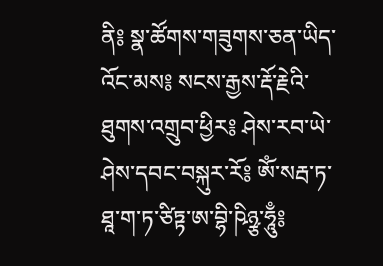ནི༔ སྣ་ཚོགས་གཟུགས་ཅན་ཡིད་འོང་མས༔ སངས་རྒྱས་རྡོ་རྗེའི་ཐུགས་འགྲུབ་ཕྱིར༔ ཤེས་རབ་ཡེ་ཤེས་དབང་བསྐུར་རོ༔ ཨོཾ་སརྦ་ཏ་ཐཱ་ག་ཏ་ཙིཏྟ་ཨ་བྷི་ཥིཉྩ་ཧཱུྃ༔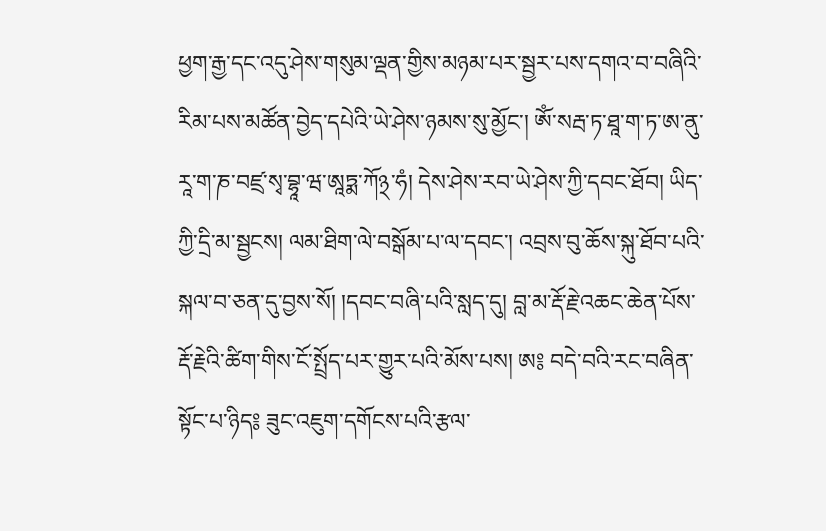ཕྱག་རྒྱ་དང་འདུ་ཤེས་གསུམ་ལྡན་གྱིས་མཉམ་པར་སྦྱར་པས་དགའ་བ་བཞིའི་རིམ་པས་མཚོན་བྱེད་དཔེའི་ཡེ་ཤེས་ཉམས་སུ་མྱོང་། ཨོཾ་སརྦ་ཏ་ཐཱ་ག་ཏ་ཨ་ནུ་རཱ་ག་ཎ་བཛྲ་སྭ་བྷཱ་ཝ་ཨཱཏྨ་ཀོ྅་ཧཾ། དེས་ཤེས་རབ་ཡེ་ཤེས་ཀྱི་དབང་ཐོབ། ཡིད་ཀྱི་དྲི་མ་སྦྱངས། ལམ་ཐིག་ལེ་བསྒོམ་པ་ལ་དབང་། འབྲས་བུ་ཆོས་སྐུ་ཐོབ་པའི་སྐལ་བ་ཅན་དུ་བྱས་སོ། །དབང་བཞི་པའི་སླད་དུ། བླ་མ་རྡོ་རྗེ་འཆང་ཆེན་པོས་རྡོ་རྗེའི་ཚིག་གིས་ངོ་སྤྲོད་པར་གྱུར་པའི་མོས་པས། ཨ༔ བདེ་བའི་རང་བཞིན་སྟོང་པ་ཉིད༔ ཟུང་འཇུག་དགོངས་པའི་རྩལ་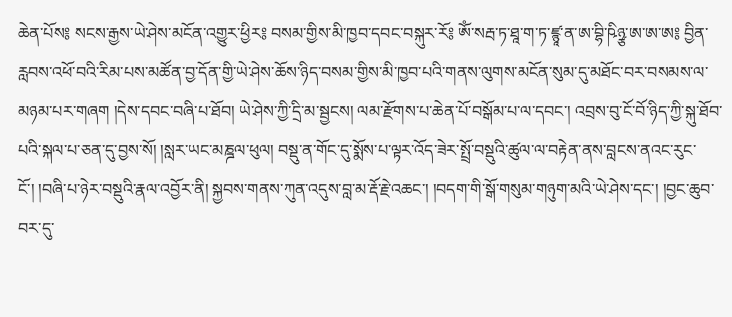ཆེན་པོས༔ སངས་རྒྱས་ཡེ་ཤེས་མངོན་འགྱུར་ཕྱིར༔ བསམ་གྱིས་མི་ཁྱབ་དབང་བསྐུར་རོ༔ ཨོཾ་སརྦ་ཏ་ཐཱ་ག་ཏ་ཛྙཱ་ན་ཨ་བྷི་ཥིཉྩ་ཨ་ཨ་ཨ༔ བྱིན་རླབས་འཕོ་བའི་རིམ་པས་མཚོན་བྱ་དོན་གྱི་ཡེ་ཤེས་ཆོས་ཉིད་བསམ་གྱིས་མི་ཁྱབ་པའི་གནས་ལུགས་མངོན་སུམ་དུ་མཐོང་བར་བསམས་ལ་མཉམ་པར་གཞག །དེས་དབང་བཞི་པ་ཐོབ། ཡེ་ཤེས་ཀྱི་དྲི་མ་སྦྱངས། ལམ་རྫོགས་པ་ཆེན་པོ་བསྒོམ་པ་ལ་དབང་། འབྲས་བུ་ངོ་བོ་ཉིད་ཀྱི་སྐུ་ཐོབ་པའི་སྐལ་པ་ཅན་དུ་བྱས་སོ། །སླར་ཡང་མཎྜལ་ཕུལ། བསྡུ་ན་གོང་དུ་སྨོས་པ་ལྟར་འོད་ཟེར་སྤྲོ་བསྡུའི་ཚུལ་ལ་བརྟེན་ནས་བླངས་ནའང་རུང་ངོ་། །བཞི་པ་ཉེར་བསྡུའི་རྣལ་འབྱོར་ནི། སྐྱབས་གནས་ཀུན་འདུས་བླ་མ་རྡོ་རྗེ་འཆང་། །བདག་གི་སྒོ་གསུམ་གཉུག་མའི་ཡེ་ཤེས་དང་། །བྱང་ཆུབ་བར་དུ་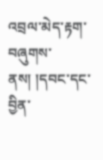འབྲལ་མེད་རྟག་བཞུགས་ནས། །དབང་དང་བྱིན་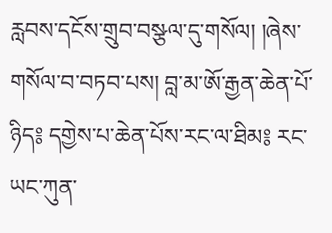རླབས་དངོས་གྲུབ་བསྩལ་དུ་གསོལ། །ཞེས་གསོལ་བ་བཏབ་པས། བླ་མ་ཨོ་རྒྱན་ཆེན་པོ་ཉིད༔ དགྱེས་པ་ཆེན་པོས་རང་ལ་ཐིམ༔ རང་ཡང་ཀུན་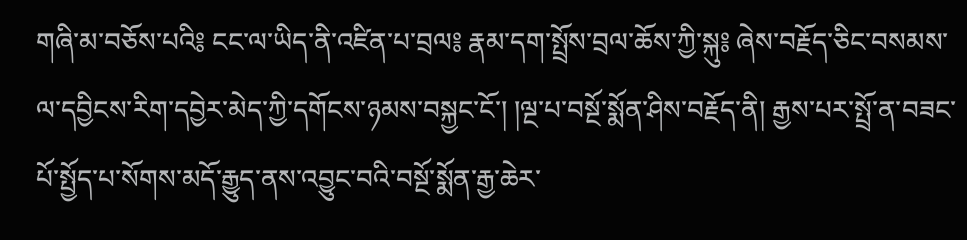གཞི་མ་བཅོས་པའི༔ ངང་ལ་ཡིད་ནི་འཛིན་པ་བྲལ༔ རྣམ་དག་སྤྲོས་བྲལ་ཆོས་ཀྱི་སྐུ༔ ཞེས་བརྗོད་ཅིང་བསམས་ལ་དབྱིངས་རིག་དབྱེར་མེད་ཀྱི་དགོངས་ཉམས་བསྐྱང་ངོ་། །ལྔ་པ་བསྔོ་སྨོན་ཤིས་བརྗོད་ནི། རྒྱས་པར་སྤྲོ་ན་བཟང་པོ་སྤྱོད་པ་སོགས་མདོ་རྒྱུད་ནས་འབྱུང་བའི་བསྔོ་སྨོན་རྒྱ་ཆེར་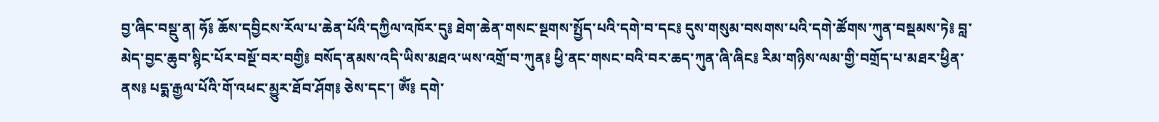བྱ་ཞིང་བསྡུ་ན། ཧོ༔ ཆོས་དབྱིངས་རོལ་པ་ཆེན་པོའི་དཀྱིལ་འཁོར་དུ༔ ཐེག་ཆེན་གསང་སྔགས་སྤྱོད་པའི་དགེ་བ་དང༔ དུས་གསུམ་བསགས་པའི་དགེ་ཚོགས་ཀུན་བསྡམས་ཏེ༔ བླ་མེད་བྱང་ཆུབ་སྙིང་པོར་བསྔོ་བར་བགྱི༔ བསོད་ནམས་འདི་ཡིས་མཐའ་ཡས་འགྲོ་བ་ཀུན༔ ཕྱི་ནང་གསང་བའི་བར་ཆད་ཀུན་ཞི་ཞིང༔ རིམ་གཉིས་ལམ་གྱི་བགྲོད་པ་མཐར་ཕྱིན་ནས༔ པདྨ་རྒྱལ་པོའི་གོ་འཕང་མྱུར་ཐོབ་ཤོག༔ ཅེས་དང་། ཨོཾ༔ དགེ་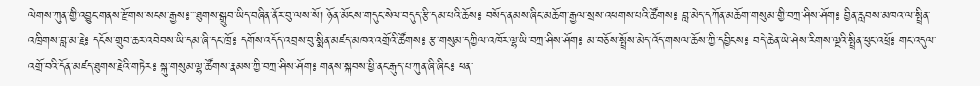ལེགས་ཀུན་གྱི་འབྱུང་གནས་རྫོགས་སངས་རྒྱས༔་་་ཐུགས་སྒྲུབ་ཡིད་བཞིན་ནོར་བུ་ལས་སོ། ཉོན་མོངས་གདུང་སེལ་བདུད་རྩི་དམ་པའི་ཆོས༔ བསོད་ནམས་ཞིང་མཆོག་རྒྱལ་སྲས་འཕགས་པའི་ཚོགས༔ བླ་མེད་དཀོན་མཆོག་གསུམ་གྱི་བཀྲ་ཤིས་ཤོག༔ བྱིན་རླབས་མཁའ་ལ་སྤྲིན་འཁྲིགས་བླ་མ་རྗེ༔ དངོས་གྲུབ་ཆར་འབེབས་ཡི་དམ་ཞི་དང་ཁྲོ༔ དགོས་འདོད་འབྲས་བུ་སྨིན་མཛད་མཁའ་འགྲོའི་ཚོགས༔ རྩ་གསུམ་དཀྱིལ་འཁོར་ལྷ་ཡི་བཀྲ་ཤིས་ཤོག༔ མ་བཅོས་སྤྲོས་མེད་འོད་གསལ་ཆོས་ཀྱི་དབྱིངས༔ བདེ་ཆེན་ཡེ་ཤེས་རིགས་ལྔའི་སྤྲིན་ཕུང་འཕྲོ༔ གང་འདུལ་འགྲོ་བའི་དོན་མཛད་ཐུགས་རྗེའི་གཏེར༔ སྐུ་གསུམ་ལྷ་ཚོགས་རྣམས་ཀྱི་བཀྲ་ཤིས་ཤོག༔ གནས་སྐབས་ཕྱི་ནང་རྒུད་པ་ཀུན་ཞི་ཞིང༔ ཕན་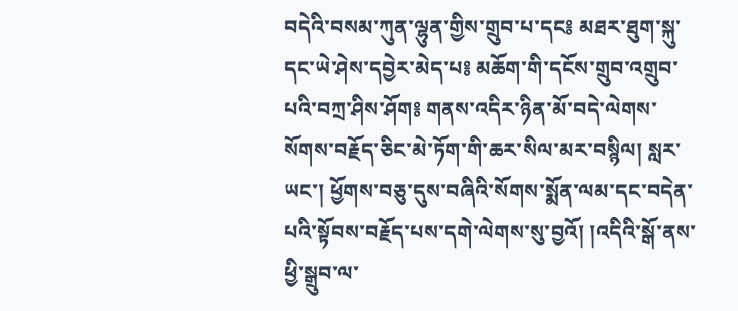བདེའི་བསམ་ཀུན་ལྷུན་གྱིས་གྲུབ་པ་དང༔ མཐར་ཐུག་སྐུ་དང་ཡེ་ཤེས་དབྱེར་མེད་པ༔ མཆོག་གི་དངོས་གྲུབ་འགྲུབ་པའི་བཀྲ་ཤིས་ཤོག༔ གནས་འདིར་ཉིན་མོ་བདེ་ལེགས་སོགས་བརྗོད་ཅིང་མེ་ཏོག་གི་ཆར་སིལ་མར་བསྙིལ། སླར་ཡང་། ཕྱོགས་བཅུ་དུས་བཞིའི་སོགས་སྨོན་ལམ་དང་བདེན་པའི་སྟོབས་བརྗོད་པས་དགེ་ལེགས་སུ་བྱའོ། །འདིའི་སྒོ་ནས་ཕྱི་སྒྲུབ་ལ་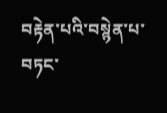བརྟེན་པའི་བསྙེན་པ་བཏང་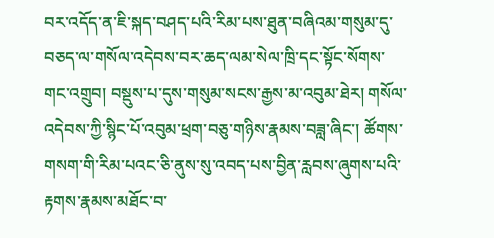བར་འདོད་ན་ཇི་སྐད་བཤད་པའི་རིམ་པས་ཐུན་བཞིའམ་གསུམ་དུ་བཅད་ལ་གསོལ་འདེབས་བར་ཆད་ལམ་སེལ་ཁྲི་དང་སྟོང་སོགས་གང་འགྲུབ། བསྡུས་པ་དུས་གསུམ་སངས་རྒྱས་མ་འབུམ་ཐེར། གསོལ་འདེབས་ཀྱི་སྙིང་པོ་འབུམ་ཕྲག་བཅུ་གཉིས་རྣམས་བཟླ་ཞིང་། ཚོགས་གསག་གི་རིམ་པའང་ཅི་ནུས་སུ་འབད་པས་བྱིན་རླབས་ཞུགས་པའི་རྟགས་རྣམས་མཐོང་བ་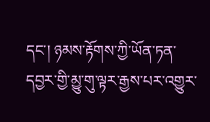དང་། ཉམས་རྟོགས་ཀྱི་ཡོན་ཏན་དབྱར་གྱི་མྱུ་གུ་ལྟར་རྒྱས་པར་འགྱུར་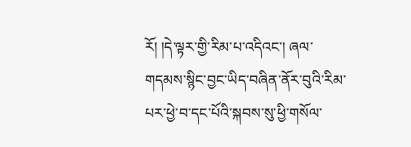རོ། །དེ་ལྟར་གྱི་རིམ་པ་འདིའང་། ཞལ་གདམས་སྙིང་བྱང་ཡིད་བཞིན་ནོར་བུའི་རིམ་པར་ཕྱེ་བ་དང་པོའི་སྐབས་སུ་ཕྱི་གསོལ་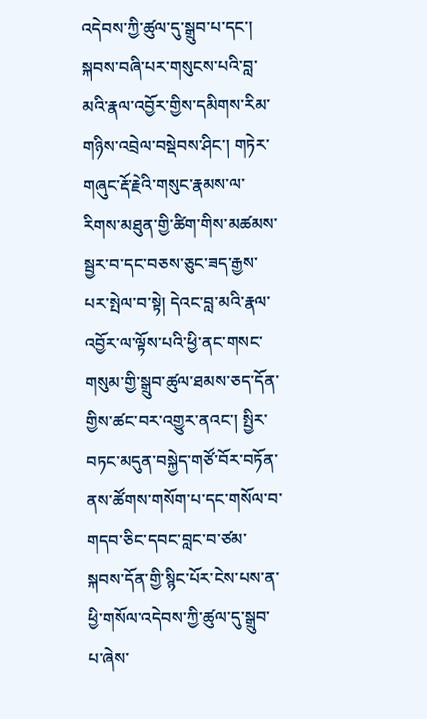འདེབས་ཀྱི་ཚུལ་དུ་སྒྲུབ་པ་དང་། སྐབས་བཞི་པར་གསུངས་པའི་བླ་མའི་རྣལ་འབྱོར་གྱིས་དམིགས་རིམ་གཉིས་འབྲེལ་བསྡེབས་ཤིང་། གཏེར་གཞུང་རྡོ་རྗེའི་གསུང་རྣམས་ལ་རིགས་མཐུན་གྱི་ཚིག་གིས་མཚམས་སྦྱར་བ་དང་བཅས་ཅུང་ཟད་རྒྱས་པར་སྤེལ་བ་སྟེ། དེའང་བླ་མའི་རྣལ་འབྱོར་ལ་ལྟོས་པའི་ཕྱི་ནང་གསང་གསུམ་གྱི་སྒྲུབ་ཚུལ་ཐམས་ཅད་དོན་གྱིས་ཚང་བར་འགྱུར་ནའང་། སྤྱིར་བཏང་མདུན་བསྐྱེད་གཙོ་བོར་བཏོན་ནས་ཚོགས་གསོག་པ་དང་གསོལ་བ་གདབ་ཅིང་དབང་བླང་བ་ཙམ་སྐབས་དོན་གྱི་སྙིང་པོར་ངེས་པས་ན་ཕྱི་གསོལ་འདེབས་ཀྱི་ཚུལ་དུ་སྒྲུབ་པ་ཞེས་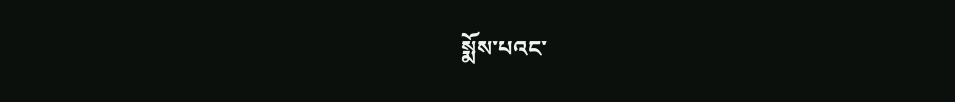སྨོས་པའང་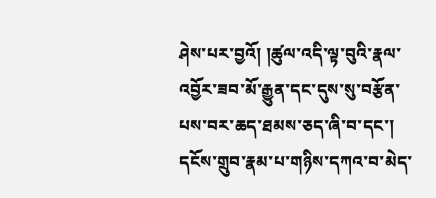ཤེས་པར་བྱའོ། །ཚུལ་འདི་ལྟ་བུའི་རྣལ་འབྱོར་ཟབ་མོ་རྒྱུན་དང་དུས་སུ་བརྩོན་པས་བར་ཆད་ཐམས་ཅད་ཞི་བ་དང་། དངོས་གྲུབ་རྣམ་པ་གཉིས་དཀའ་བ་མེད་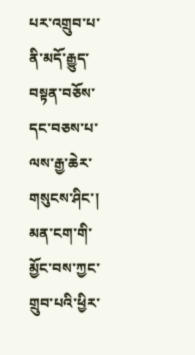པར་འགྲུབ་པ་ནི་མདོ་རྒྱུད་བསྟན་བཅོས་དང་བཅས་པ་ལས་རྒྱ་ཆེར་གསུངས་ཤིང་། མན་ངག་གི་མྱོང་བས་ཀྱང་གྲུབ་པའི་ཕྱིར་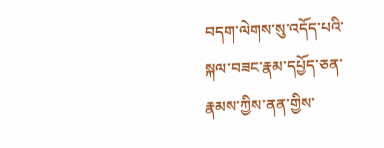བདག་ལེགས་སུ་འདོད་པའི་སྐལ་བཟང་རྣམ་དཔྱོད་ཅན་རྣམས་ཀྱིས་ནན་གྱིས་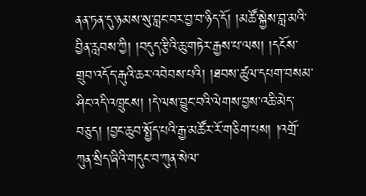ནན་ཏན་དུ་ཉམས་སུ་བླང་བར་བྱ་བ་ཉིད་དོ། །མཚོ་སྐྱེས་བླ་མའི་བྱིན་རླབས་ཀྱི། །བདུད་རྩིའི་ཆུ་གཏེར་རྒྱས་པ་ལས། །དངོས་གྲུབ་འདོད་རྒུའི་ཆར་འབེབས་པའི། །ཐབས་ཚུལ་དཔག་བསམ་ཤིང་འདི་འཁྲུངས། །དེ་ལས་བྱུང་བའི་ལེགས་བྱས་འཆི་མེད་བཅུད། །བྱང་ཆུབ་སྤྱོད་པའི་རྒྱ་མཚོར་རོ་གཅིག་པས། །འགྲོ་ཀུན་སྲིད་ཞིའི་གདུང་བ་ཀུན་སེལ་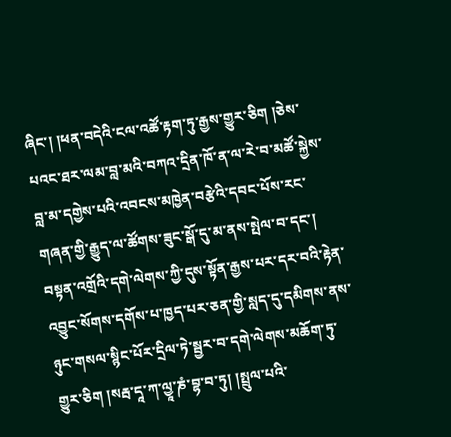ཞིང་། །ཕན་བདེའི་ངལ་འཚོ་རྟག་ཏུ་རྒྱས་གྱུར་ཅིག །ཅེས་པའང་ཐར་ལམ་བླ་མའི་བཀའ་དྲིན་ཁོ་ན་ལ་རེ་བ་མཚོ་སྐྱེས་བླ་མ་དགྱེས་པའི་འབངས་མཁྱེན་བརྩེའི་དབང་པོས་རང་གཞན་གྱི་རྒྱུད་ལ་ཚོགས་ཟུང་སྒོ་དུ་མ་ནས་སྤེལ་བ་དང་། བསྟན་འགྲོའི་དགེ་ལེགས་ཀྱི་དུས་སྟོན་རྒྱས་པར་དར་བའི་རྟེན་འབྱུང་སོགས་དགོས་པ་ཁྱད་པར་ཅན་གྱི་སླད་དུ་དམིགས་ནས་ཉུང་གསལ་སྙིང་པོར་དྲིལ་ཏེ་སྦྱར་བ་དགེ་ལེགས་མཆོག་ཏུ་གྱུར་ཅིག །སརྦ་དཱ་ཀ་ལྱཱ་ཎཾ་བྷ་བ་ཏུ། །སྤྲུལ་པའི་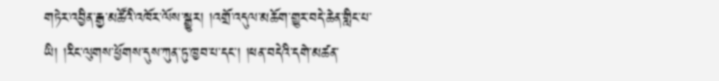གཏེར་འབྱིན་རྒྱ་མཚོའི་འཁོར་ལོས་སྒྱུར། །འགྲོ་འདུལ་མཆོག་གྱུར་བདེ་ཆེན་གླིང་པ་ཡི། །རིང་ལུགས་ཕྱོགས་དུས་ཀུན་ཏུ་ཁྱབ་པ་དང་། །ཕན་བདེའི་དགེ་མཚན་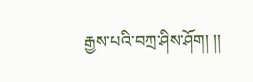རྒྱས་པའི་བཀྲ་ཤིས་ཤོག། །།